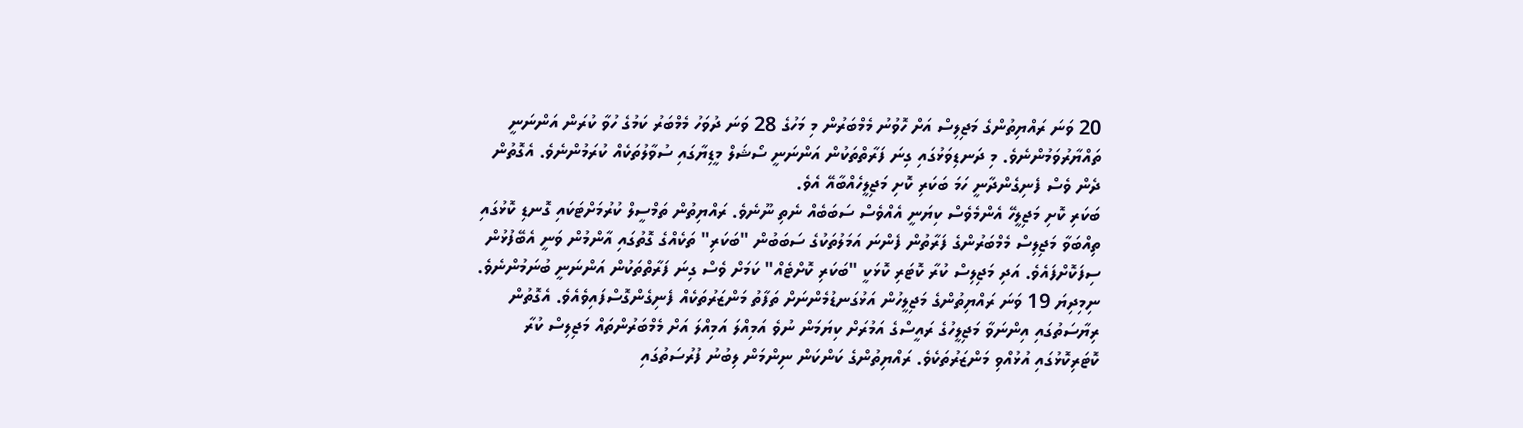20 ވަނަ ރައްޔިތުންގެ މަޖިލިސް އަށް ހޮވުނު މެމްބަރުން މި މަހުގެ 28 ވަނަ ދުވަހު މެމްބަރު ކަމުގެ ހުވާ ކުރަން އަންނަނީ ތައްޔާރުވަމުންނެވެ. މި ދަނޑިވަޅުގައި ގިނަ ފަރާތްތަކުން އަންނަނީ ސޯޝަލް މީޑިޔާގައި ސުވާލުތަކެއް ކުރަމުންނެވެ. އެގޮތުން ދެން ވެސް ފެނިގެންދާނީ ހަމަ ބަކަރި ކޮށި މަޖިލީހެއްބާއޭ އެވެ.
ބަކަރި ކޮށި މަޖިލީހޭ އެންމެވެސް ކިޔަނީ އެއްވެސް ސަބަބެއް ނެތި ނޫނެވެ. ރައްޔިތުން ތަމްސީލް ކުރުމަށްޓަކައި ގޮނޑި ކޮޅުގައި ތިއްބަވާ މަޖިލިސް މެމްބަރުންގެ ފަރާތުން ފެންނަ އަމަލުތަކުގެ ސަބަބުން "ބަކަރި" ތަކެއްގެ ގޮތުގައި އާންމުން ވަނީ އެބޭފުޅުން ސިފަކޮށްފައެވެ. އަދި މަޖިލިސް ކުރާ ކޮޓަރި ކޮޅަކީ "ބަކަރި ކޮށްޓެއް" ކަމަށް ވެސް ގިނަ ފަރާތްތަކުން އަންނަނީ ބުނަމުންނެވެ.
ނިމިދިޔަ 19 ވަނަ ރައްޔިތުންގެ މަޖިލީހުން އަޅުގަނޑުމެންނަށް ތަފާތު މަންޒަރުތަކެއް ފެނިގެންގޮސްފައިވެއެވެ. އެގޮތުން ރިޔާސަތުގައި އިންނަވާ މަޖިލީހުގެ ރައީސްގެ އަމުރަށް ކިޔަމަން ނުވެ އަމިއްލަ އަމިއްލަ އަށް މެމްބަރުންތައް މަޖިލިސް ކުރާ ކޮޓަރިކޮޅުގައި އުޅުއްވި މަންޒަރުތަކެވެ. ރައްޔިތުންގެ ކަންކަން ނިންމަން ލިބުނު ފުރުސަތުގައި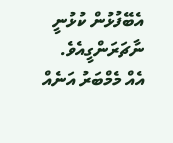އެބޭފުޅުން ކުޅުނީ ނާޗަރަންގީއެވެ.
އެއް މެމްބަރު އަނެއް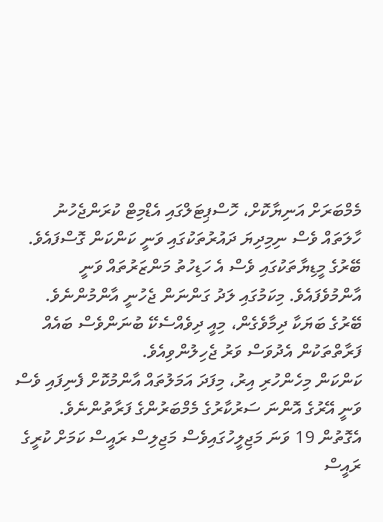މެމްބަރަށް އަނިޔާކޮށް، ހޮސްޕިޓަލްގައި އެޑްމިޓް ކުރަންޖެހުނު ހާލަތައް ވެސް ނިމިދިޔަ ދައުރުތަކުގައި ވަނީ ކަންކަން ގޮސްފައެވެ. ބޭރުގެ މީޑިޔާތަކުގައި ވެސް އެ ހަޑިހުތު މަންޒަރުތައް ވަނީ އާންމުވެފައެވެ. މިކަމުގައި ލަދު ގަންނަން ޖެހުނީ އާންމުންނެވެ. ބޭރުގެ ބަޔަކާ ދިމާވެގެން، މިއީ ދިވެއްސެކޭ ބުނަންވެސް ބައެއް ފަރާތްތަކުން އެދުވަސް ވަރު ޖެހިލުންވިއެވެ.
ކަންކަން މިހެންހުރި އިރު، މިފަދަ އަމަލުތައް އާންމުކޮށް ފެނިފައި ވެސް ވަނީ އޭރުގެ އޮންނަ ސަރުކާރުގެ މެމްބަރުންގެ ފަރާތުންނެވެ. އެގޮތުން 19 ވަނަ މަޖިލީހުގައިވެސް މަޖިލިސް ރައީސް ކަމަށް ކުރީގެ ރައީސް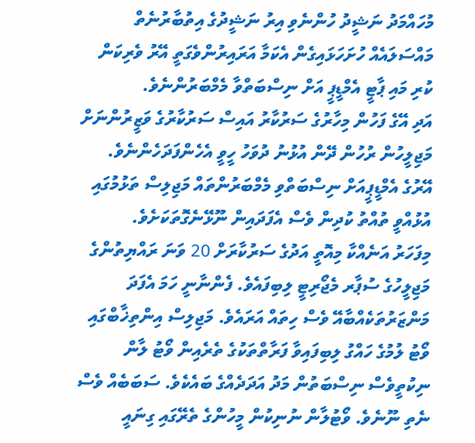މުހައްމަދު ނަޝީދު ހުންނެވި އިރު ނަޝީދުގެ އިތުބާރުނެތް މައްސަލައެއް ހުށަހަޅައިގެން އެކަމާ އަރައިރުންވެގަތީ އޭރު ވެރިކަން ކުރި މައި ޕާޓީ އެމްޑީޕީ އަށް ނިސްބަތްވާ މެމްބަރުންނެވެ.
އަދި އޭގެ ފަހުން މިހާރުގެ ސަރުކާރު އައިސް ސަރުކާރުގެ ވަޒީރުންނަށް މަޖިލީހުން ރުހުން ދޭން އުޅުނު ދުވަހު ހީވީ އެހެންފަދަހެންނެވެ. އޭރުގެ އެމްޑީޕީއަށް ނިސްބަތްވި މެމްބަރުންތައް މަޖިލިސް ތަޅުމުގައި އުޅުއްވީ ތުއްތު ކުދިން ވެސް އެފަދައިން ނޫޅޭނެގޮތަކަށެވެ.
މިފަހަރު އަނެއްކާ މިއޮތީ އަދުގެ ސަރުކާރަށް 20 ވަނަ ރައްޔިތުންގެ މަޖިލީހުގެ ސުޕާރ މެޖޯރިޓީ ލިބިފައެވެ. ފެންނާނީ ހަމަ އެފަދަ މަންޒަރުތަކެއްބާއޭ ވެސް ހިތައް އަރައެވެ. މަޖިލިސް އިންތިޚާބްގައި ވޯޓު ލުމުގެ ހައްގު ލިބިފައިވާ ފަރާތްތަކުގެ ތެރެއިން ވޯޓު ލާން ނިކުތީވެސް ނިސްބަތުން މަދު އަދަދެއްގެ ބައެކެވެ. ސަބަބެއް ވެސް ނެތި ނޫނެވެ. ވޯޓުލާން ނުނިކުން މީހުންގެ ތެރޭގައި ގިނައީ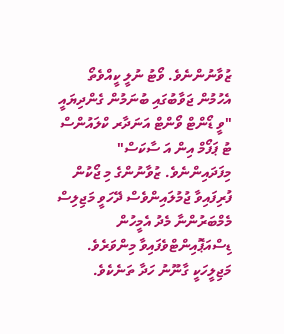ޒުވާނުންނެވެ. ވޯޓު ނުލީ ކީއްވެތޯ އެހުމުން ޖަވާބުގައި ބުނަމުން ގެންދިޔައީ "ވީ ޑޯންޓް ވޯންޓް އަނަދާރ ކްލައުންސް ޓު ޕަފޯމް އިން އަ ސާކަސް" މިފަދައިންނެވެ. ޒުވާނުންގެ މި ޖޯކުން ފުރިފައިވާ ޖުމުލައިންވެސް ދޭހަވީ މަޖިލިސް މެމްބަރުންނާ މެދު އެމީހުން ޑިސްއަޕޮއިންޓްވެފައިވާ މިންވަރެވެ.
މަޖިލީހަކީ ގާނޫނު ހަދާ ތަނެކެވެ.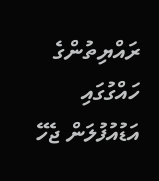ރައްޔިތުންގެ ހައްގުގައި އަޑުއުފުލަން ޖެހޭ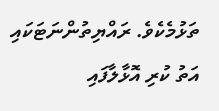ތަޅުމެކެވެ. ރައްޔިތުންނަޓަކައި އަތު ކުރި އޮޅާލާފައި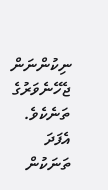ނިކުންނަން ޖެހޭނެވަރުގެ ތަނެކެވެ. އެފަދަ ތަނަކުން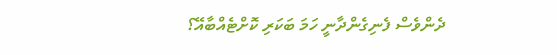ދެންވެސް ފެނިގެންދާނީ ހަމަ ބަކަރި ކޮށްޓެއްބާއޭ؟